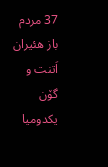37 مردم باز هئیران اَتنت و گۆن یکدومیا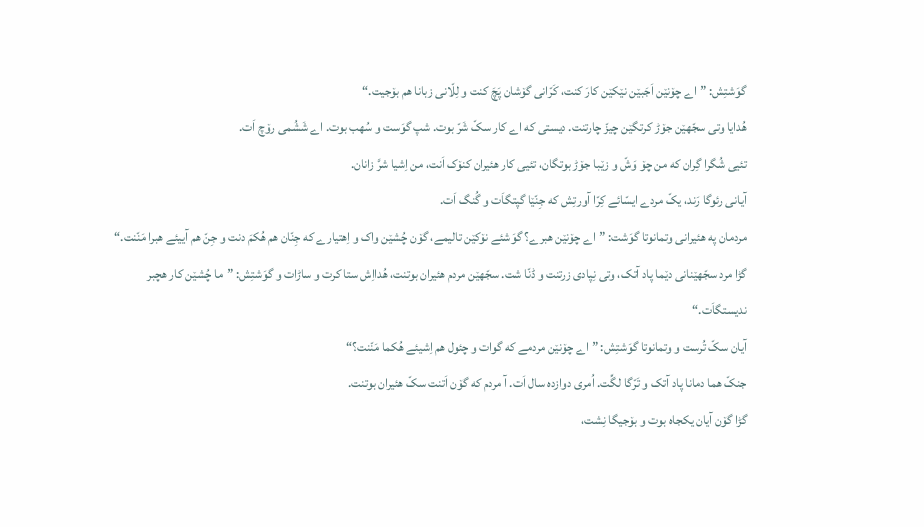گوَشتِش: ”اے چۆنێن اَجَبێن نێکێن کارَ کنت، کَرّانی گۆشان پَچَ کنت و لِلّانی زبانا هم بۆجیت.“
هُدایا وتی سجّهێن جۆڑ کرتگێن چیزّ چارتنت. دیستی که اے کار سکّ شَرّ بوت. شپ گوَست و سُهب بوت. اے شَشُمی رۆچ اَت.
تئیی شُگرا گِران که من چۆ وَشّ و زێبا جۆڑ بوتگان، تئیی کار هئیران کنۆک اَنت، من اِشیا شرَّ زانان.
آیانی رئوگا رَند، یکّ مردے ایسّائے کِرّا آورتِش که جِنّێا گپتگاَت و گُنگ اَت.
مردمان په هئیرانی وتمانوتا گوَشت: ”اے چۆنێن هبرے؟ گوَشئے نۆکێن تالیمے، گۆن چُشێن واک و اِهتیارے که جِنّان هم هُکمَ دنت و جِنّ هم آییئے هبرا مَنّنت.“
گڑا مرد سجّهێنانی دێما پاد آتک، وتی نِپادی زرتنت و ڈنّا شت. سجّهێن مردم هئیران بوتنت، هُدااِش ستا کرت و ساڑات و گوَشتِش: ”ما چُشێن کار هچبر ندیستگاَت.“
آیان سکّ تُرست و وتمانوتا گوَشتِش: ”اے چۆنێن مردمے که گوات و چئول هم اِشیئے هُکما مَنّنت؟“
جنکّ هما دمانا پاد آتک و تَرّگا لگِّت. اُمری دوازده سال اَت. آ مردم که گۆن اَتنت سکّ هئیران بوتنت.
گڑا گۆن آیان یکجاه بوت و بۆجیگا نِشت،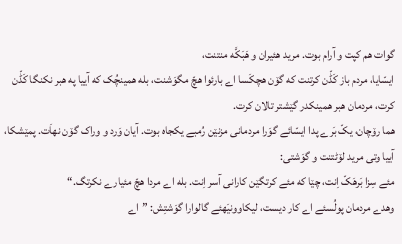گوات هم کپت و آرام بوت. مرید هئیران و هَبَکَّه منتنت،
ایسّایا، مردم باز کَڈّن کرتنت که گۆن هچکَسا اے بارئوا هچّ مگوَشنت، بله همینچُک که آییا په هبر نکنگا کَڈّن کرت، مردمان هبر همینکدر گێشتر تالان کرت.
هما رۆچان، یکّ بَرے پدا ایسّائے گوَرا مردمانی مزنێن رُمبے یکجاه بوت. آیان وَرد و وراک گۆن نهاَت. پمێشکا، آییا وتی مرید لۆٹتنت و گوَشتی:
مئے سِزا بَرهَکّ اِنت، چێا که مئے کرتگێن کارانی آسر اِنت. بله اے مردا هچّ مئیارے نکرتگ.“
وهدے مردمان پولُسئے اے کار دیست، لیکاوونیَهئے گالوارا گوَشتِش: ”اے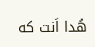هُدا اَنت که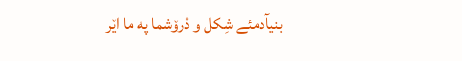بنیآدمئے شِکل و دْرۆشما په ما اێر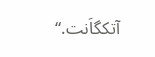آتکگاَنت.“